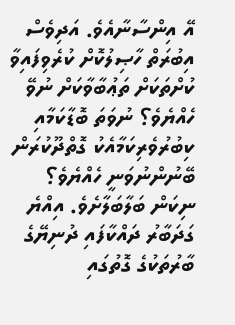އޭ އިންސާނާއެވެ. އަދިވެސް އިބުރަތް ހާޞިލުކޮށް ކުރެވިފައިވާ ކުށްތަކަށް ތަޢުބާވާކަށް ނުވޭ ހެއްޔެވެ؟ ނުވަތަ ބޮޑާކަމާއި ކިބުރުވެރިކަމާއެކު ގޮތްދޫކުރަން ބޭނުންނުވަނީ ހެއްޔެވެ؟ ނިކަން ބަލާބަލާށެވެ. އިއްޔެ ގަދަބާރު ދައްކާފައި ދުނިޔޭގެ ބާރުތަކުގެ ގޮތުގައި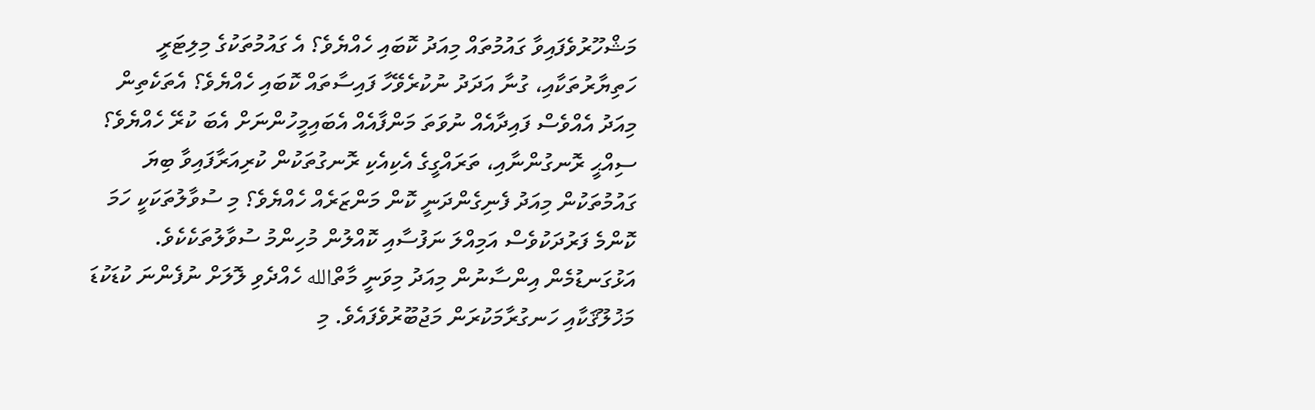މަޝްހޫރުވެފައިވާ ގައުމުތައް މިއަދު ކޮބައި ހެއްޔެވެ؟ އެ ގައުމުތަކުގެ މިލިޓަރީ ހަތިޔާރުތަކާއި، ގުނާ އަދަދު ނުކުރެވޭހާ ފައިސާތައް ކޮބައި ހެއްޔެވެ؟ އެތަކެތިން މިއަދު އެއްވެސް ފައިދާއެއް ނުވަތަ މަންފާއެއް އެބައިމީހުންނަށް އެބަ ކުރޭ ހެއްޔެވެ؟ ސިއްޙީ ރޮނގުންނާއި، ތަރައްގީގެ އެކިއެކި ރޮނގުތަކުން ކުރިއަރާފައިވާ ބިޔަ ގައުމުތަކުން މިއަދު ފެނިގެންދަނީ ކޮން މަންޒަރެއް ހެއްޔެވެ؟ މި ސުވާލުތަކަކީ ހަމަ ކޮންމެ ފަރުދަކުވެސް އަމިއްލަ ނަފުސާއި ކޮއްލުން މުހިންމު ސުވާލުތަކެކެވެ.
އަޅުގަނޑުމެން އިންސާނުން މިއަދު މިވަނީ މާތްالله ހެއްދެވި ލޮލަށް ނުފެންނަ ކުޑަކުޑަ މަޚުލޫޤަކާއި ހަނގުރާމަކުރަން މަޖުބޫރުވެފައެވެ. މި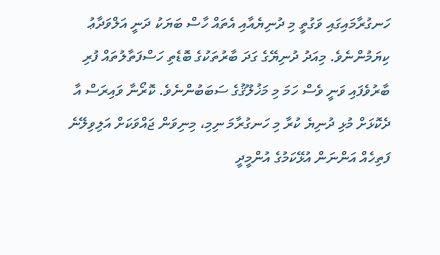ހަނގުރާމައިގައި ވަގުތީ މި ދުނިޔެއާއި އެތައް ހާސް ބަޔަކު ދަނީ އަލްވަދާޢު ކިޔަމުންނެވެ. މިއަދު ދުނިޔޭގެ ގަދަ ބާރުތަކުގެ ބޮޑެތި ހަސްފަތާލުތައް ފުރި ބާރުވެފައި ވަނީ ވެސް ހަމަ މި މަޚުލޫޤުގެ ސަބަބުންނެވެ. ކޮރޯނާ ވައިރަސް އާ ދެކޮޅަށް މުޅި ދުނިޔެ ކުރާ މި ހަނގުރާމަ ނިމި، މިނިވަން ޖައްވަކަށް އަލިވިލޭނެ ފަތިހެއް އަންނަން އުޅޭކަމުގެ އުންމީދީ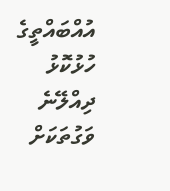އުއްބައްތީގެ ހުޅުކޮޅު ދިއްލޭނެ ވަގުތަކަށް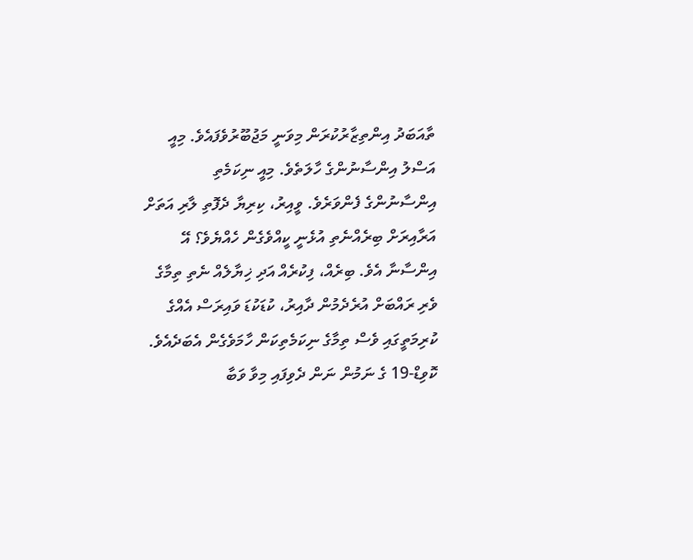ތާއަބަދު އިންތިޒާރުކުރަން މިވަނީ މަޖުބޫރުވެފައެވެ. މިއީ އަސްލު އިންސާނުންގެ ހާލަތެވެ. މިއީ ނިކަމެތި އިންސާނުންގެ ފެންވަރެވެ. ވީއިރު، ކިރިޔާ ދެފޮތި ލާރި އަތަށް އަރާއިރަށް ބިރެއްނެތި އުޅެނީ ކީއްވެގެން ހެއްޔެވެ؟ އޭ އިންސާނާ އެވެ. ބިރެއް، ފިކުރެއް އަދި ޚިޔާލެއް ނެތި ތިމާގެ ވެރި ރައްބަށް އުރެދެމުން ދާއިރު، ކުޑަކުޑަ ވައިރަސް އެއްގެ ކުރިމަތީގައި ވެސް ތިމާގެ ނިކަމެތިކަން ހާމަވެގެން އެބަދެއެވެ.
ކޮވިޑް-19 ގެ ނަމުން ނަން ދެވިފައި މިވާ ވަބާ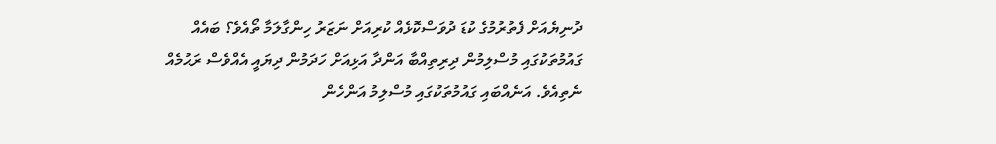ދުނިޔެއަށް ފެތުރުމުގެ ކުޑަ ދުވަސްކޮޅެއް ކުރިއަށް ނަޒަރު ހިންގާލަމާ ތޯއެވެ؟ ބައެއް ގައުމުތަކުގައި މުސްލިމުން ދިރިތިއްބާ އަންދާ އަޅިއަށް ހަދަމުން ދިޔައީ އެއްވެސް ރަޙުމެއް ނެތިއެވެ. އަނެއްބައި ގައުމުތަކުގައި މުސްލިމު އަންހެން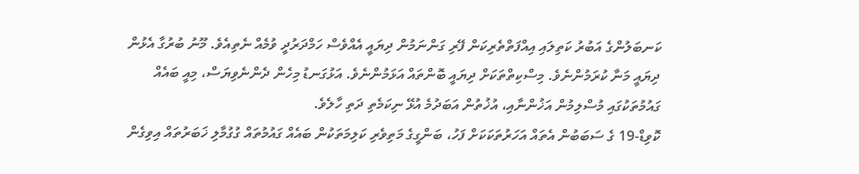ކަނބަލުންގެ އަބުރު ކަތިލައި އިއްފަތްތެރިކަން ފޭރި ގަންނަމުން ދިޔައީ އެއްވެސް ހަމްދަރުދީ ވުމެއް ނެތިއެވެ. މޫނު ބުރުގާ އެޅުން ދިޔައީ މަނާ ކުރަމުންނެވެ. މިސްކިތްތަކަށް ދިޔައީ ބޮންތައް އަޅަމުންނެވެ. އަޅުގަނޑު މިހެން ދެންނެވިޔަސް، މިއީ ބައެއް ގައުމުތަކުގައި މުސްލިމުން އަޚުންނާއި، އުޚުތުން އަބަދުމެ އުޅޭ ނިކަމެތި ދަތި ހާލެވެ.
ކޮވިޑް-19 ގެ ސަބަބުން އެތައް އަހަރުތަކަކަށް ފަހު، ބަންގީގެ މަތިވެރި ކަލިމަތަކުން ބައެއް ގައުމުތައް ގުގުމާލި ޚަބަރުތައް އިވިގެން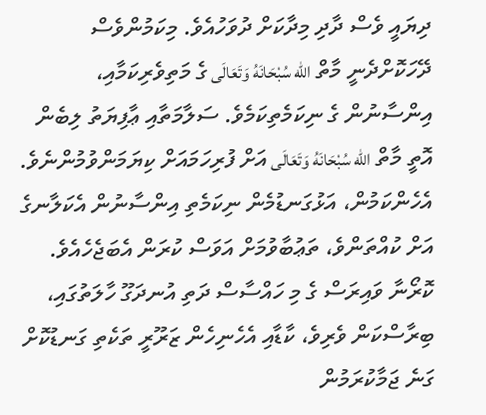ދިޔައީ ވެސް ދާދި މިދާކަށް ދުވަހުއެވެ. މިކަމުންވެސް ދޭހަކޮށްދެނީ މާތް الله سُبْحَانَهُ وَتَعَالَى ގެ މަތިވެރިކަމާއި، އިންސާނުން ގެ ނިކަމެތިކަމެވެ. ސަލާމަތާއި ޢާފިޔަތު ލިބެން އޮތީ މާތް الله سُبْحَانَهُ وَتَعَالَى އަށް ފުރިހަމައަށް ކިޔަމަންވުމުންނެވެ. އެހެންކަމުން، އަޅުގަނޑުމެން ނިކަމެތި އިންސާނުން އެކަލާނގެ އަށް ކުއްތަންވެ، ތަޢުބާވުމަށް އަވަސް ކުރަން އެބަޖެހެއެވެ.
ކޮރޯނާ ވައިރަސް ގެ މި ހައްސާސް ދަތި އުނދަގޫ ހާލަތުގައި، ބިރާސްކަން ވެރިވެ، ކާޑާއި އެހެނިހެން ޒަރޫރީ ތަކެތި ގަނޑުކޮށް ގަނެ ޖަމާކުރަމުން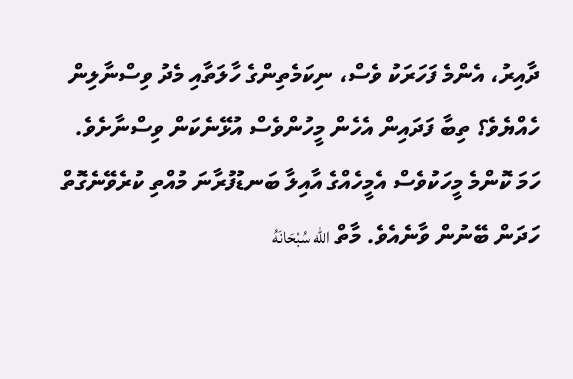ދާއިރު، އެންމެ ފަހަރަކު ވެސް، ނިކަމެތިންގެ ހާލަތާއި މެދު ވިސްނާލިން ހެއްޔެވެ؟ ތިބާ ފަދައިން އެހެން މީހުންވެސް އުޅޭނެކަން ވިސްނާށެވެ. ހަމަ ކޮންމެ މީހަކުވެސް އެމީހެއްގެ އާއިލާ ބަނޑުފުރާނަ މުއްތި ކުރެވޭނެގޮތް ހަދަން ބޭނުން ވާނެއެވެ. މާތް الله سُبْحَانَهُ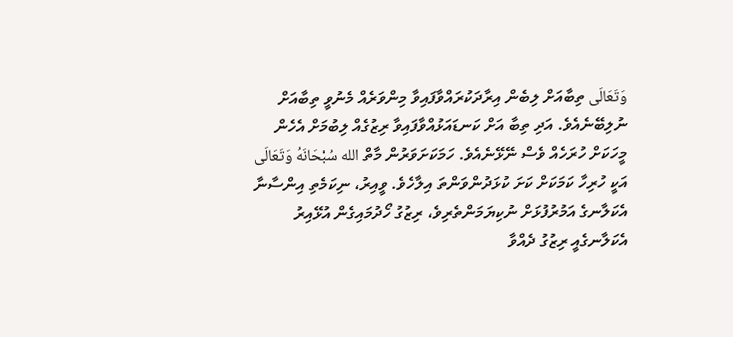وَتَعَالَى ތިބާއަށް ލިބެން އިރާދަކުރައްވާފައިވާ މިންވަރެއް މެނުވީ ތިބާއަށް ނުލިބޭނެއެވެ. އަދި ތިބާ އަށް ކަނޑައަޅުއްވާފައިވާ ރިޒުގެއް ލިބުމަށް އެހެން މީހަކަށް ހުރަހެއް ވެސް ނޭޅޭނެއެވެ. ހަމަކަށަވަރުން މާތް الله سُبْحَانَهُ وَتَعَالَى އަކީ ހުރިހާ ކަމަކަށް ކަށަ ކުޅަދުންވަންތަ އިލާހެވެ. ވީއިރު، ނިކަމެތި އިންސާނާ އެކަލާނގެ އަމުރުފުޅަށް ނުކިޔަމަންތެރިވެ، ރިޒުގު ހޯދުމައިގެން އުޅޭއިރު އެކަލާނގެއީ ރިޒުގު ދެއްވާ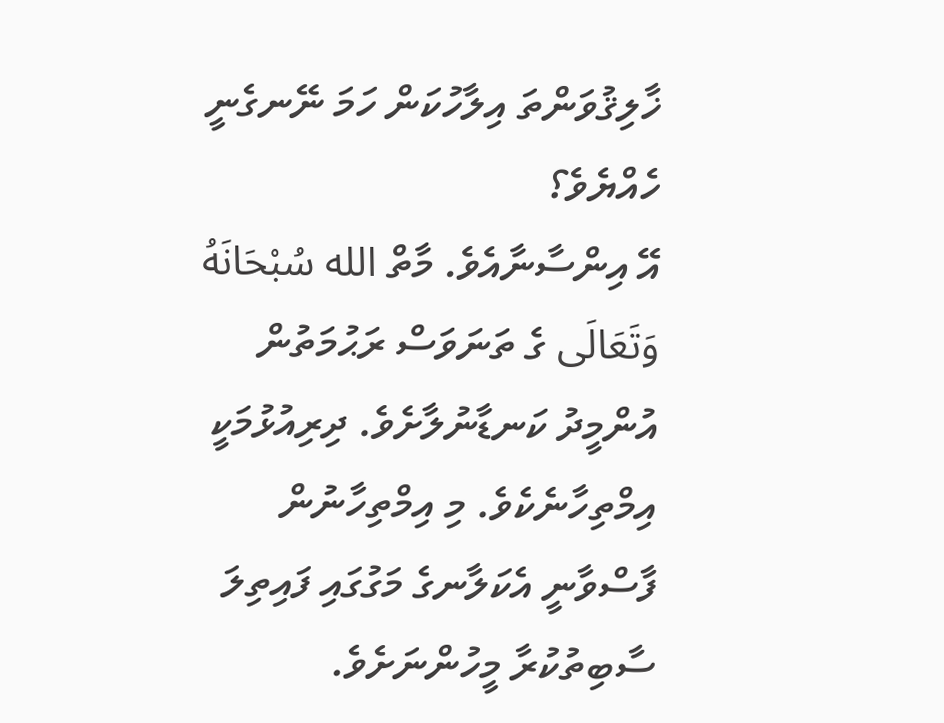ޚާލިޤުވަންތަ އިލާހުކަން ހަމަ ނޭނގެނީ ހެއްޔެވެ؟
އޭ އިންސާނާއެވެ. މާތް الله سُبْحَانَهُ وَتَعَالَى ގެ ތަނަވަސް ރަޙުމަތުން އުންމީދު ކަނޑާނުލާށެވެ. ދިރިއުޅުމަކީ އިމްތިހާނެކެވެ. މި އިމްތިހާނުން ފާސްވާނީ އެކަލާނގެ މަގުގައި ފައިތިލަ ސާބިތުކުރާ މީހުންނަށެވެ.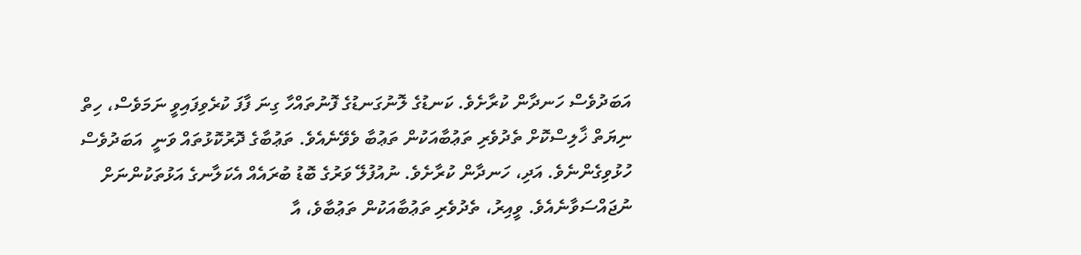އަބަދުވެސް ހަނދާން ކުރާށެވެ. ކަނޑުގެ ލޮނުގަނޑުގެ ފޮނުތައްހާ ގިނަ ފާފަ ކުރެވިފައިވީ ނަމަވެސް، ހިތް ނިޔަތް ޚާލިސްކޮށް ތެދުވެރި ތަޢުބާއަކުން ތަޢުބާ ވެވޭނެއެވެ. ތަޢުބާގެ ދޮރުކޮޅުތައް ވަނީ  އަބަދުވެސް ހުޅުވިގެންނެވެ. އަދި، ހަނދާން ކުރާށެވެ. ނުއުފުލޭ ވަރުގެ ބޮޑު ބުރައެއް އެކަލާނގެ އަޅުތަކުންނަށް ނުޖައްސަވާނެއެވެ. ވީއިރު، ތެދުވެރި ތަޢުބާއަކުން ތަޢުބާވެ، އާ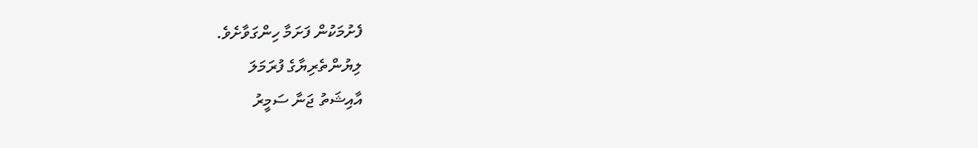ފެށުމަކުން ފަށަމާ ހިންގަވާށެވެ.
ލިޔުންތެރިޔާގެ ފުރަމަލަ
އާއިޝަތު ޖަނާ ސަމީރު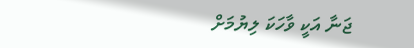ޖަނާ އަކީ ވާހަކަ ލިޔުމަށް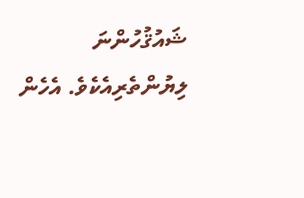ޝައުޤުހުންނަ ލިޔުންތެރިއެކެވެ. އެހެން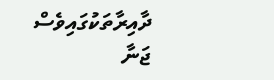ދާއިރާތަކުގައިވެސް ޖަނާ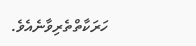ހަރަކާތްތެރިވާނެއެވެ.